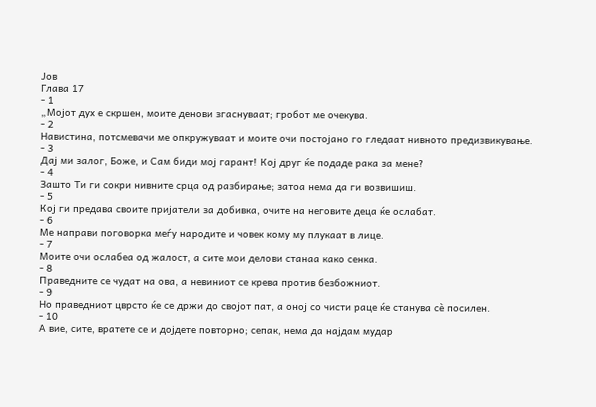Јов
Глава 17
- 1
„Мојот дух е скршен, моите денови згаснуваат; гробот ме очекува.
- 2
Навистина, потсмевачи ме опкружуваат и моите очи постојано го гледаат нивното предизвикување.
- 3
Дај ми залог, Боже, и Сам биди мој гарант! Кој друг ќе подаде рака за мене?
- 4
Зашто Ти ги сокри нивните срца од разбирање; затоа нема да ги возвишиш.
- 5
Кој ги предава своите пријатели за добивка, очите на неговите деца ќе ослабат.
- 6
Ме направи поговорка меѓу народите и човек кому му плукаат в лице.
- 7
Моите очи ослабеа од жалост, а сите мои делови станаа како сенка.
- 8
Праведните се чудат на ова, а невиниот се крева против безбожниот.
- 9
Но праведниот цврсто ќе се држи до својот пат, а оној со чисти раце ќе станува сѐ посилен.
- 10
А вие, сите, вратете се и дојдете повторно; сепак, нема да најдам мудар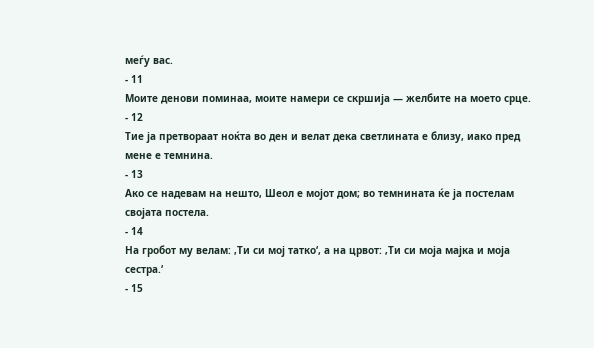меѓу вас.
- 11
Моите денови поминаа, моите намери се скршија — желбите на моето срце.
- 12
Тие ја претвораат ноќта во ден и велат дека светлината е близу, иако пред мене е темнина.
- 13
Ако се надевам на нешто, Шеол е мојот дом; во темнината ќе ја постелам својата постела.
- 14
На гробот му велам: ‚Ти си мој татко‘, а на црвот: ‚Ти си моја мајка и моја сестра.‘
- 15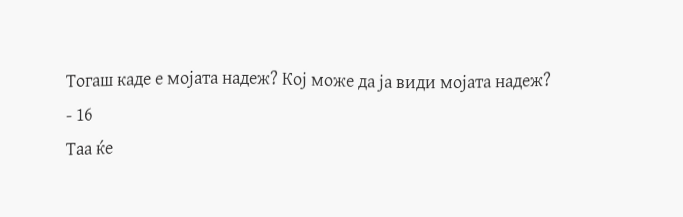Тогаш каде е мојата надеж? Кој може да ја види мојата надеж?
- 16
Таа ќе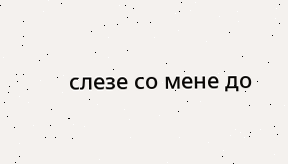слезе со мене до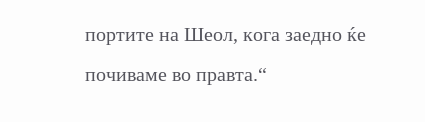портите на Шеол, кога заедно ќе почиваме во правта.“